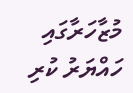މުޒާހަރާގައި ހައްޔަރު ކުރި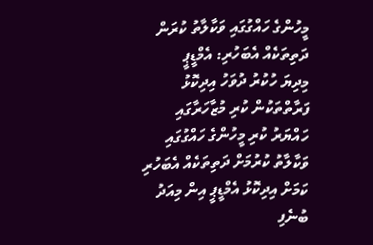މީހުންގެ ހައްގުގައި ވަކާލާތު ކުރަން ދަތިތަކެއް އެބަހުރި: އެމްޑީޕީ
މިދިޔަ ހުކުރު ދުވަހު އިދިކޮޅު ފަރާތްތަކުން ކުރި މުޒާހަރާގައި ހައްޔަރު ކުރި މީހުންގެ ހައްގުގައި ވަކާލާތު ކުރުމަށް ދަތިތަކެއް އެބަހުރި ކަމަށް އިދިކޮޅު އެމްޑީޕީ އިން މިއަދު ބުނެފި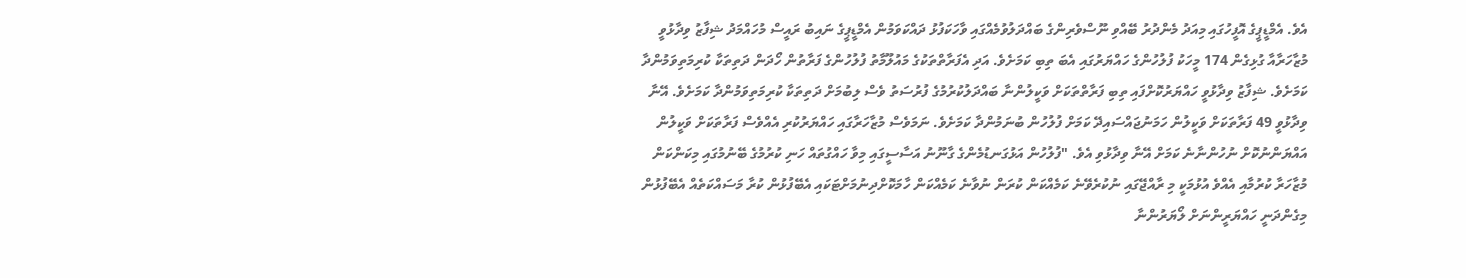އެވެ. އެމްޑީޕީގެ އޮފީހުގައި މިއަދު މެންދުރު ބޭއްވި ނޫސްވެރިންގެ ބައްދަލުވުމެއްގައި ވާހަކަފުޅު ދައްކަވަމުން އެމްޑީޕީގެ ނައިބު ރައީސް މުހައްމަދު ޝިފާޒު ވިދާޅުވީ މުޒާހަރާއާ ގުޅިގެން 174 މީހަކު ފުލުހުންގެ ހައްޔަރުގައި އެބަ ތިބި ކަމަށެވެ. އަދި އެފަރާތްތަކުގެ މައުލޫމާތު ފުލުހުންގެ ފަރާތުން ހޯދަން ދަތިތަކާ ކުރިމަތިވަމުންދާ ކަމަށެވެ. ޝިފާޒު ވިދާޅުވީ ހައްޔަރުކޮށްފައި ތިބި ފަރާތްތަކަށް ވަކީލުންނާ ބައްދަލުކުރުމުގެ ފުރުސަތު ވެސް ލިބުމަށް ދަތިތަކާ ކުރިމަތިވަމުންދާ ކަމަށެވެ. އޭނާ ވިދާޅުވީ 49 ފަރާތަކަށް ވަކީލުން ހަމަނުޖައްސައިދޭ ކަމަށް ފުލުހުން ބުނަމުންދާ ކަމަށެވެ. ނަމަވެސް މުޒާހަރާގައި ހައްޔަރުކުރި އެއްވެސް ފަރާތަކަށް ވަކީލުން އައްޔަންނުކޮށް ނުހުންނާނެ ކަމަށް އޭނާ ވިދާޅުވި އެވެ. "ފުލުހުން އަޅުގަނޑުމެންގެ ގާނޫނު އަސާސީގައި މިވާ ހައްގުތައް ހަނި ކުރުމުގެ ބޭނުމުގައި މިކަންކަން މުޒާހަރާ ކުރުމާއި އެއްވެ އުޅުމަކީ މި ރާއްޖޭގައި ނުކުރެވޭނެ ކަމެއްކަން ކުރަން ނުވާނެ ކަމެއްކަން ހާމަކޮށްދިނުމަށްޓަކައި އެބޭފުޅުން ކުރާ މަސައްކަތެއް އެބޭފުޅުން މިގެންދަނީ ހައްޔަރީންނަށް ލޯޔަރުންނާ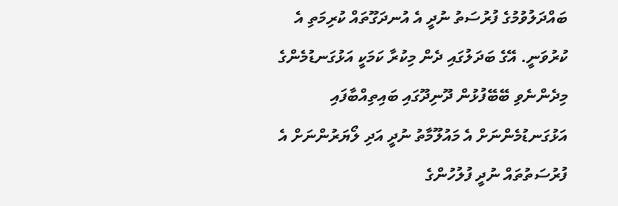ބައްދަލުވުމުގެ ފުރުސަތު ނުދީ އެ އުނދަގޫތައް ކުރިމަތި އެ ކުރުވަނީ. އޭގެ ބަދަލުގައި ދެން މިކުރާ ކަމަކީ އަޅުގަނޑުމެންގެ މިދެންނެވި ބޭބޭފުޅުން ދޫނިދޫގައި ބައިތިއްބާފައި އަޅުގަނޑުމެންނަށް އެ މައުލޫމާތު ނުދީ އަދި ލޯޔަރުންނަށް އެ ފުރުސަތުތައް ނުދީ ފުލުހުންގެ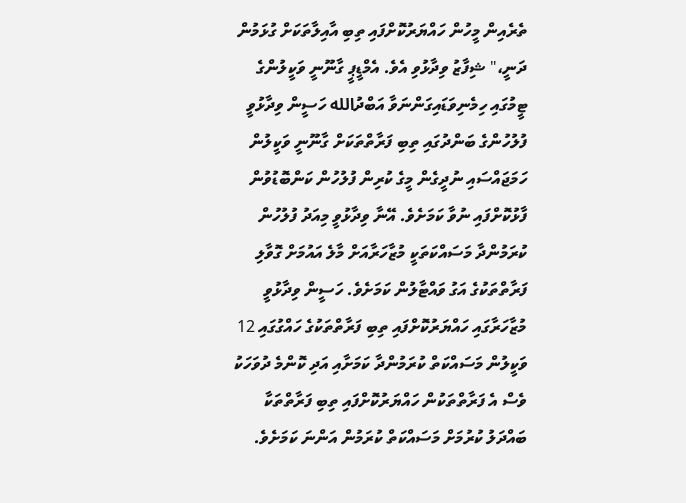ތެރެއިން މީހުން ހައްޔަރުކޮށްފައި ތިބި އާއިލާތަކަށް ގުޅަމުން ދަނީ،" ޝިފާޒު ވިދާޅުވި އެވެ. އެމްޑީޕީ ގާނޫނީ ވަކީލުންގެ ޓީމުގައި ހިމެނިވަޑައިގަންނަވާ އަބްދުالله ހަސީން ވިދާޅުވީ ފުލުހުންގެ ބަންދުގައި ތިބި ފަރާތްތަކަށް ގާނޫނީ ވަކީލުން ހަމަޖައްސައި ނުދީގެން މީގެ ކުރިން ފުލުހުން ކަންބޮޑުވުން ފާޅުކޮށްފައި ނުވާ ކަމަށެވެ. އޭނާ ވިދާޅުވީ މިއަދު ފުލުހުން ކުރަމުންދާ މަސައްކަތަކީ މުޒާހަރާއަށް މާލެ އައުމަށް ގޮވާލި ފަރާތްތަކުގެ އަގު ވައްޓާލުން ކަމަށެވެ. ހަސީން ވިދާޅުވީ މުޒާހަރާގައި ހައްޔަރުކޮށްފައި ތިބި ފަރާތްތަކުގެ ހައްގުގައި 12 ވަކީލުން މަސައްކަތް ކުރަމުންދާ ކަމަށާއި އަދި ކޮންމެ ދުވަހަކު ވެސް އެ ފަރާތްތަކުން ހައްޔަރުކޮށްފައި ތިބި ފަރާތްތަކާ ބައްދަލު ކުރުމަށް މަސައްކަތް ކުރަމުން އަންނަ ކަމަށެވެ.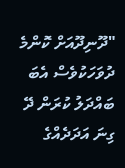"ދޫނިދޫއަށް ކޮންމެ ދުވަހަކުވެސް އެބަ ބައްދަލު ކުރަން ދޭ ގިނަ އަދަދެއްގެ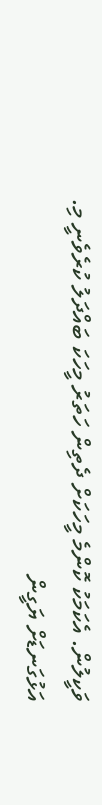ވަކީލުން. އެކަމަކު ކޮންމެ މީހަކަށް ދެތިން ހަތަރު މީހަކަ ބައްދަލު ކުރެވެނީ މި. އަޅުގަނޑަށް ޔަގީން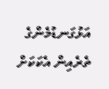އަޅުގަނޑުމެންގެ ތެރެއިން އެކަކަށް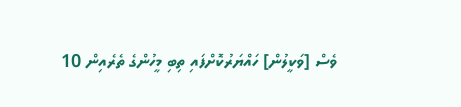ވެސް [ވަކީލުން] ހައްޔަރުކޮށްފައި ތިބި މީހުންގެ ތެރެއިން 10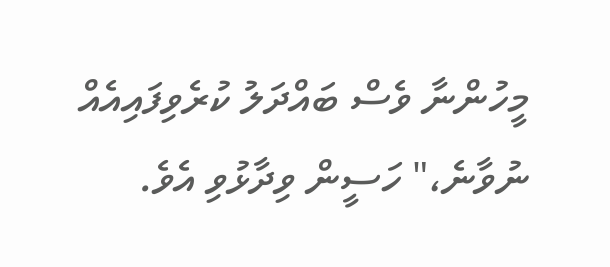މީހުންނާ ވެސް ބައްދަލު ކުރެވިފައިއެއް ނުވާނެ،" ހަސީން ވިދާޅުވި އެވެ.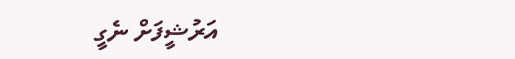އަރުޝީފަށް ނެގީ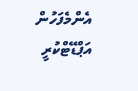އެންމެފަހުން އަޕްޑޭޓްކުރީ